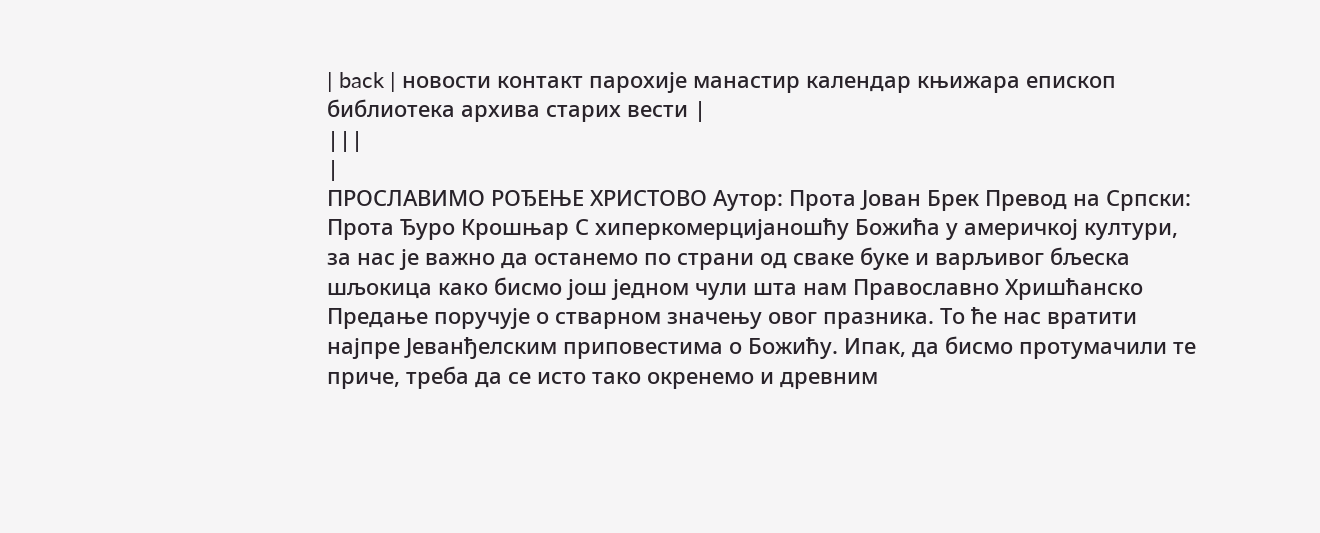| back | новости контакт парохије манастир календар књижара епископ библиотека архива старих вести |
|||
|
ПРОСЛАВИМО РОЂЕЊЕ ХРИСТОВО Аутор: Прота Јован Брек Превод на Српски: Прота Ђуро Крошњар С хиперкомерцијаношћу Божића у америчкој култури, за нас је важно да останемо по страни од сваке буке и варљивог бљеска шљокица како бисмо још једном чули шта нам Православно Хришћанско Предање поручује о стварном значењу овог празника. То ће нас вратити најпре Јеванђелским приповестима о Божићу. Ипак, да бисмо протумачили те приче, треба да се исто тако окренемо и древним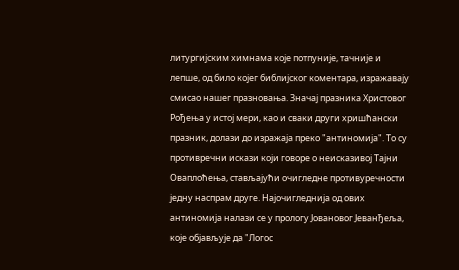литургијским химнама које потпуније, тачније и лепше, од било којег библијског коментара, изражавају смисао нашег празновања. Значај празника Христовог Рођења у истој мери, као и сваки други хришћански празник, долази до изражаја преко "антиномија". То су противречни искази који говоре о неисказивој Тајни Оваплоћења, стављајући очигледне противуречности једну наспрам друге. Најочигледнија од ових антиномија налази се у прологу Јовановог Јеванђеља, које објављује да "Логос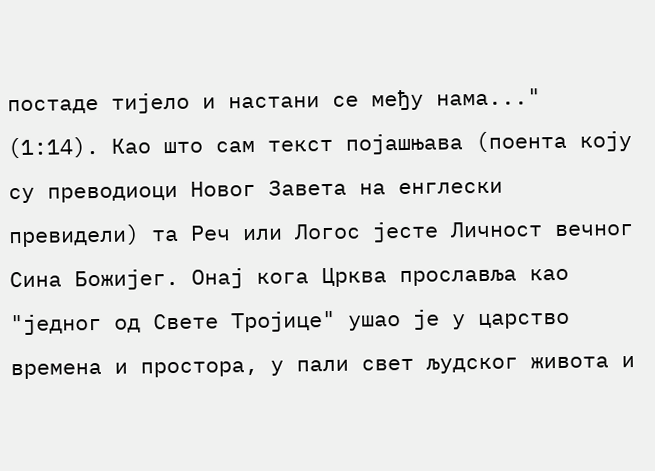постаде тијело и настани се међу нама..." (1:14). Као што сам текст појашњава (поента коју су преводиоци Новог Завета на енглески превидели) та Реч или Логос јесте Личност вечног Сина Божијег. Онај кога Црква прославља као "једног од Свете Тројице" ушао је у царство времена и простора, у пали свет људског живота и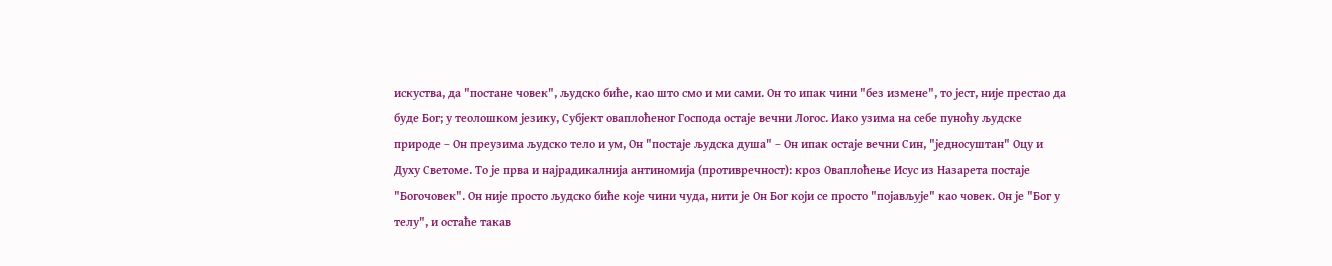искуства, да "постане човек", људско биће, као што смо и ми сами. Он то ипак чини "без измене", то јест, није престао да буде Бог; у теолошком језику, Субјект оваплоћеног Господа остаје вечни Логос. Иако узима на себе пуноћу људске природе – Он преузима људско тело и ум, Он "постаје људска душа" – Он ипак остаје вечни Син, "једносуштан" Оцу и Духу Светоме. То је прва и најрадикалнија антиномија (противречност): кроз Оваплоћење Исус из Назарета постаје "Богочовек". Он није просто људско биће које чини чуда, нити је Он Бог који се просто "појављује" као човек. Он је "Бог у телу", и остаће такав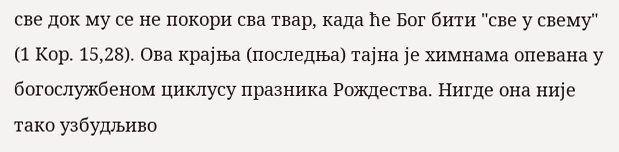све док му се не покори сва твар, када ће Бог бити "све у свему" (1 Кор. 15,28). Ова крајња (последња) тајна је химнама опевана у богослужбеном циклусу празника Рождества. Нигде она није тако узбудљиво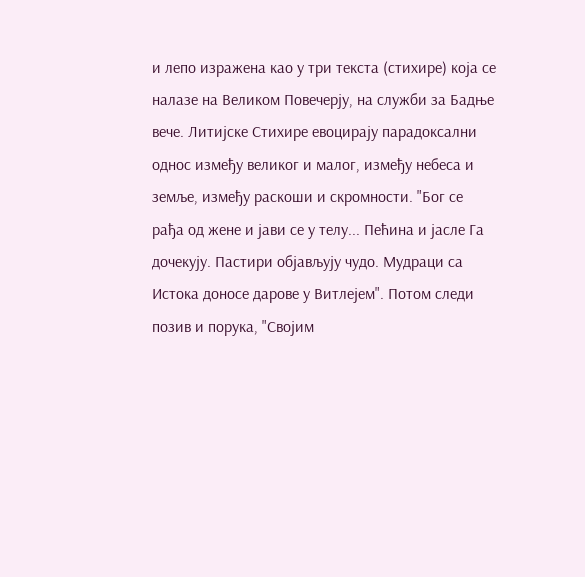и лепо изражена као у три текста (стихире) која се налазе на Великом Повечерју, на служби за Бадње вече. Литијске Стихире евоцирају парадоксални однос између великог и малог, између небеса и земље, између раскоши и скромности. "Бог се рађа од жене и јави се у телу... Пећина и јасле Га дочекују. Пастири објављују чудо. Мудраци са Истока доносе дарове у Витлејем". Потом следи позив и порука, "Својим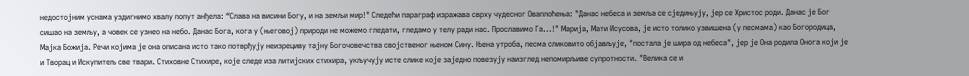недостојним уснама уздигнимо хвалу попут анђела: “Слава на висини Богу, и на земљи мир!" Следећи параграф изражава сврху чудесног Оваплоћења: "Данас небеса и земља се сједињују, јер се Христос роди. Данас је Бог сишао на земљу, а човек се узнео на небо. Данас Бога, кога у (његовој) природи не можемо гледати, гледамо у телу ради нас. Прославимо Га...!" Марија, Мати Исусова, је исто толико узвишена (у песмама) као Богородица, Мајка Божија. Речи којима је она описана исто тако потврђују неизрециву тајну Богочовечства својственог њеном Сину. Њена утроба, песма сликовито објављује, "постала је шира од небеса", јер је Она родила Онога који је и Творац и Искупитељ све твари. Стиховне Стихире, које следе иза литијских стихира, укључују исте слике које заједно повезују наизглед непомирљиве супротности. "Велика се и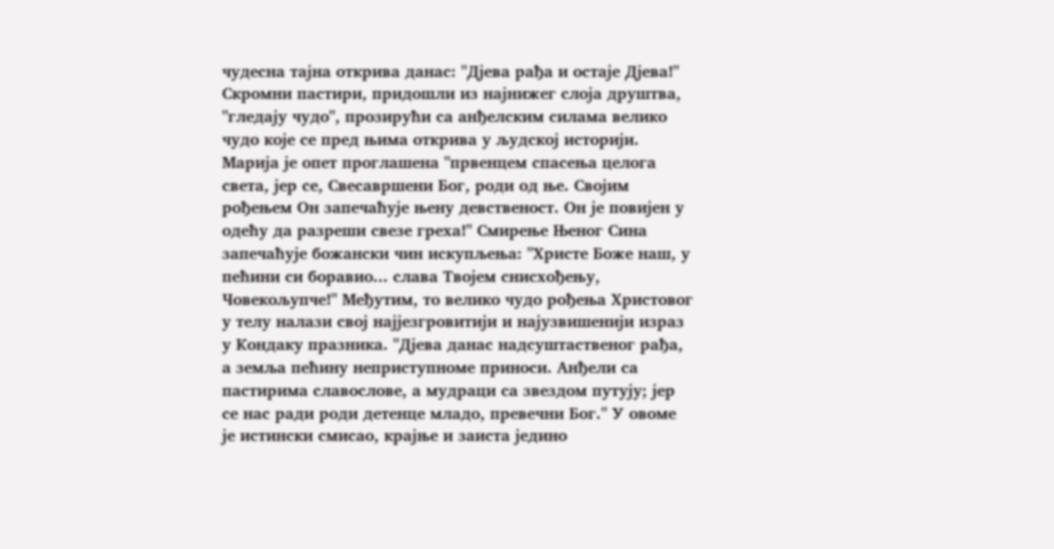чудесна тајна открива данас: "Дјева рађа и остаје Дјева!" Скромни пастири, придошли из најнижег слоја друштва, "гледају чудо", прозирући са анђелским силама велико чудо које се пред њима открива у људској историји. Марија је опет проглашена "првенцем спасења целога света, јер се, Свесавршени Бог, роди од ње. Својим рођењем Он запечаћује њену девственост. Он је повијен у одећу да разреши свезе греха!" Смирење Њеног Сина запечаћује божански чин искупљења: "Христе Боже наш, у пећини си боравио... слава Твојем снисхођењу, Човекољупче!" Међутим, то велико чудо рођења Христовог у телу налази свој најјезгровитији и најузвишенији израз у Кондаку празника. "Дјева данас надсуштаственог рађа, а земља пећину неприступноме приноси. Анђели са пастирима славослове, а мудраци са звездом путују; јер се нас ради роди детенце младо, превечни Бог." У овоме је истински смисао, крајње и заиста једино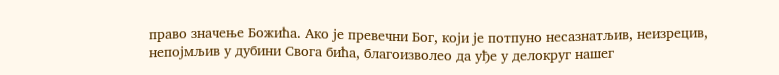право значење Божића. Ако је превечни Бог, који је потпуно несазнатљив, неизрецив, непојмљив у дубини Свога бића, благоизволео да уђе у делокруг нашег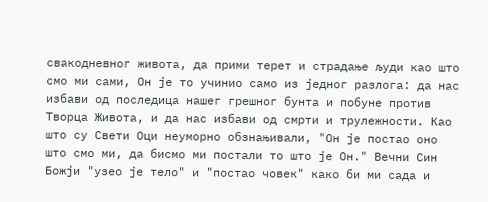свакодневног живота, да прими терет и страдање људи као што смо ми сами, Он је то учинио само из једног разлога: да нас избави од последица нашег грешног бунта и побуне против Творца Живота, и да нас избави од смрти и трулежности. Као што су Свети Оци неуморно обзнањивали, "Он је постао оно што смо ми, да бисмо ми постали то што је Он." Вечни Син Божји "узео је тело" и "постао човек" како би ми сада и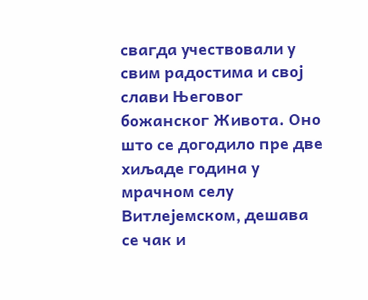свагда учествовали у свим радостима и свој слави Његовог божанског Живота. Оно што се догодило пре две хиљаде година у мрачном селу Витлејемском, дешава се чак и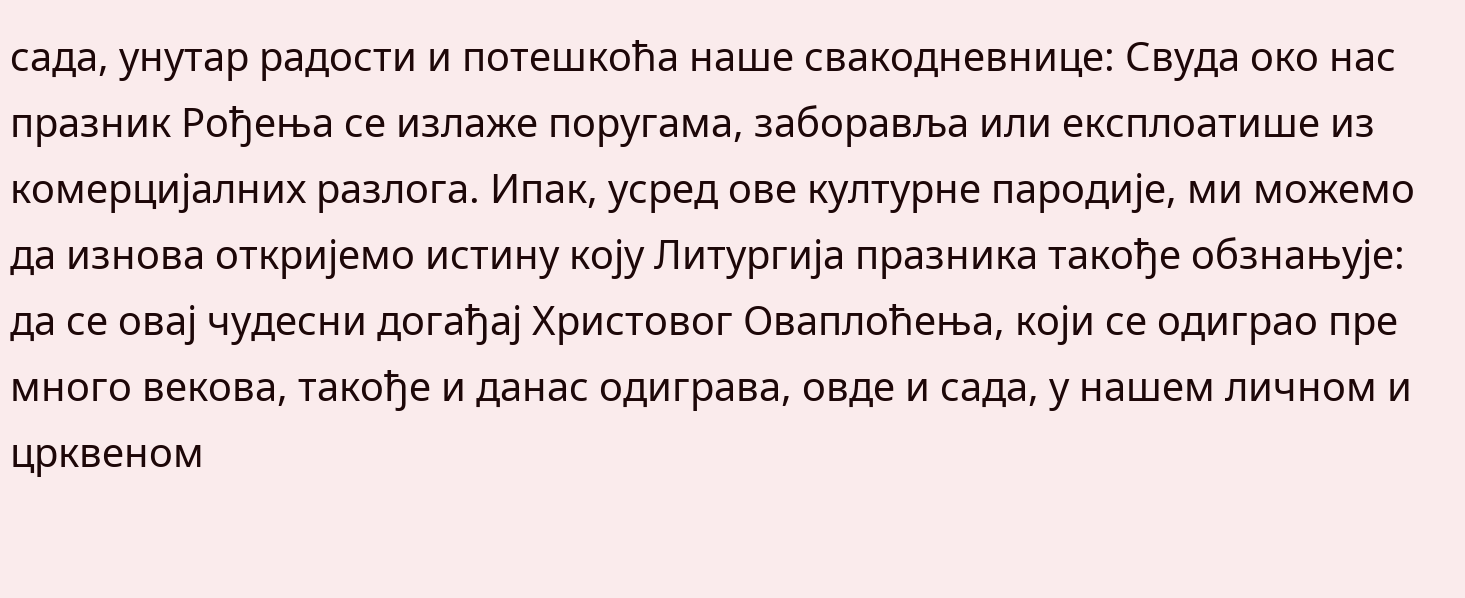сада, унутар радости и потешкоћа наше свакодневнице: Свуда око нас празник Рођења се излаже поругама, заборавља или експлоатише из комерцијалних разлога. Ипак, усред ове културне пародије, ми можемо да изнова откријемо истину коју Литургија празника такође обзнањује: да се овај чудесни догађај Христовог Оваплоћења, који се одиграо пре много векова, такође и данас одиграва, овде и сада, у нашем личном и црквеном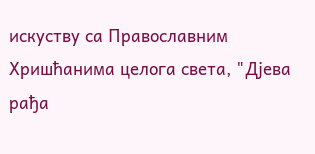искуству са Православним Хришћанима целога света, "Дјева рађа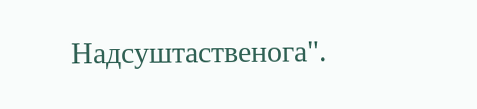Надсуштаственога".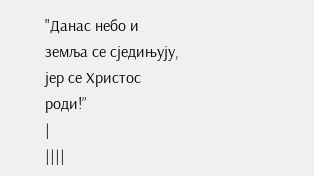"Данас небо и земља се сједињују, јер се Христос роди!”
|
||||